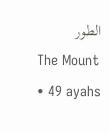الطور
The Mount • 49 ayahs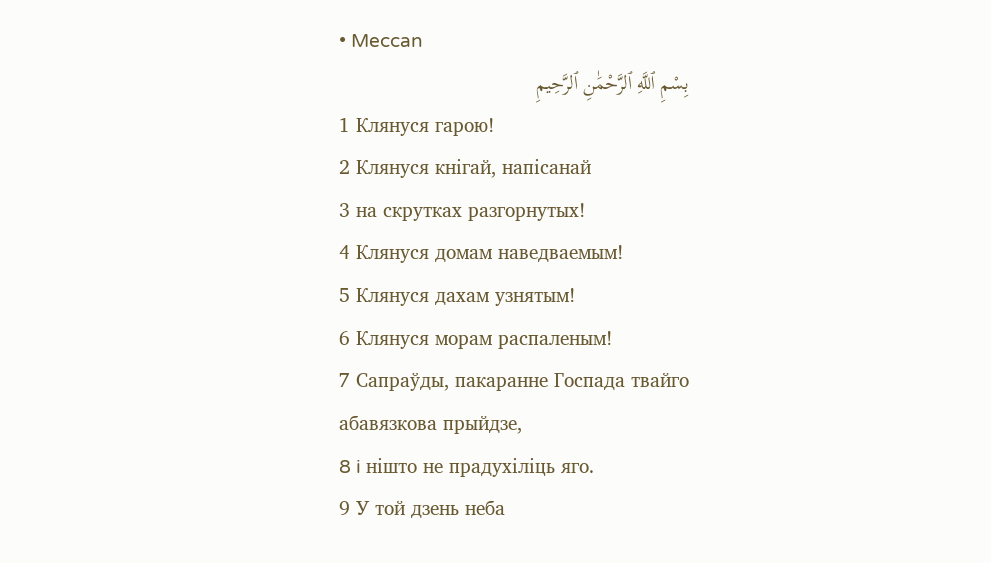• Meccan
بِسْمِ ٱللَّهِ ٱلرَّحْمَٰنِ ٱلرَّحِيمِ
1 Клянуся гарою!
2 Клянуся кнігай, напісанай
3 на скрутках разгорнутых!
4 Клянуся домам наведваемым!
5 Клянуся дахам узнятым!
6 Клянуся морам распаленым!
7 Сапраўды, пакаранне Госпада твайго абавязкова прыйдзе,
8 i нішто не прадухіліць яго.
9 У той дзень неба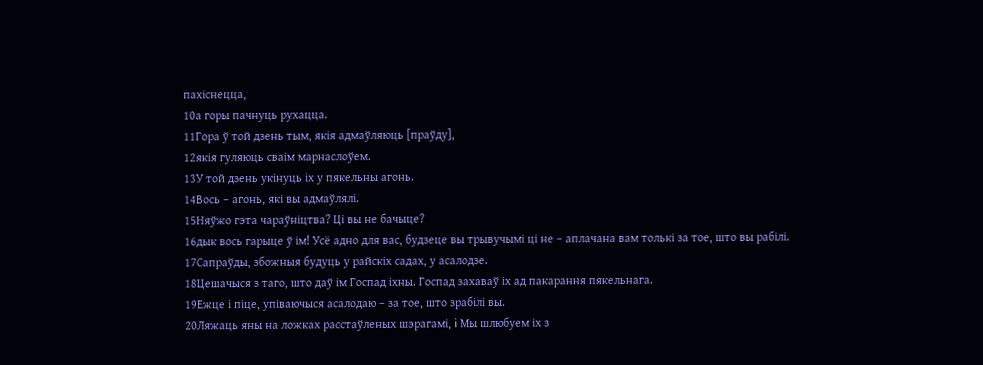пахіснецца,
10а горы пачнуць рухацца.
11Гора ў той дзень тым, якія адмаўляюць [праўду],
12якія гуляюць сваім марнаслоўем.
13У той дзень укінуць іх у пякельны агонь.
14Вось – агонь, які вы адмаўлялі.
15Няўжо гэта чараўнiцтва? Ці вы не бачыце?
16дык вось гарыце ў ім! Усё адно для вас, будзеце вы трывучымi ці не – аплачана вам толькі за тое, што вы рабілі.
17Сапраўды, збожныя будуць у райскіх садах, у асалодзе.
18Цешачыся з таго, што даў ім Госпад іхны. Госпад захаваў іх ад пакарання пякельнага.
19Ежце і піце, упіваючыся асалодаю – за тое, што зрабілі вы.
20Ляжаць яны на ложках расстаўленых шэрагамi, i Мы шлюбуем іх з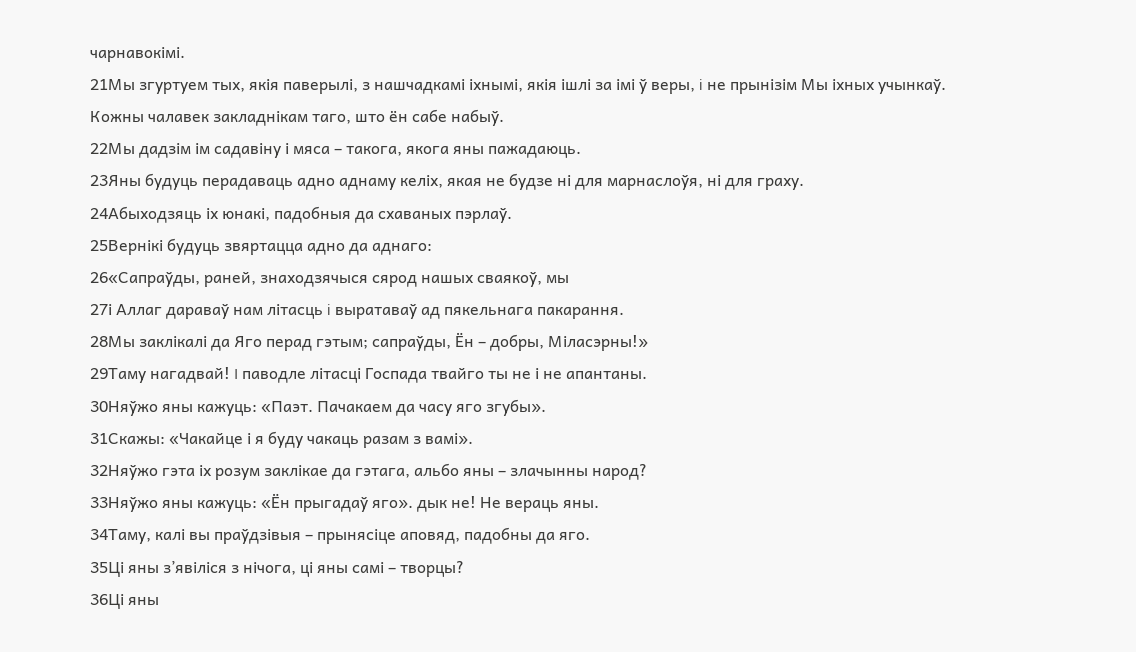чарнавокімi.
21Мы згуртуем тых, якія паверылі, з нашчадкамі іхнымі, якія ішлі за імі ў веры, i не прынізім Мы іхных учынкаў. Кожны чалавек закладнікам таго, што ён сабе набыў.
22Мы дадзiм ім садавіну і мяса – такога, якога яны пажадаюць.
23Яны будуць перадаваць адно аднаму келіх, якая не будзе ні для марнаслоўя, ні для граху.
24Абыходзяць іх юнакі, падобныя да схаваных пэрлаў.
25Вернікі будуць звяртацца адно да аднаго:
26«Сапраўды, раней, знаходзячыся сярод нашых сваякоў, мы
27і Аллаг дараваў нам лiтасць i выратаваў ад пякельнага пакарання.
28Мы заклікалі да Яго перад гэтым; сапраўды, Ён – добры, Міласэрны!»
29Таму нагадвай! I паводле лiтасцi Госпада твайго ты не і не апантаны.
30Няўжо яны кажуць: «Паэт. Пачакаем да часу яго згубы».
31Скажы: «Чакайце і я буду чакаць разам з вамі».
32Няўжо гэта iх розум заклікае да гэтага, альбо яны – злачынны народ?
33Няўжо яны кажуць: «Ён прыгадаў яго». дык не! Не вераць яны.
34Таму, калі вы праўдзівыя – прынясіце аповяд, падобны да яго.
35Ці яны з’явіліся з нічога, ці яны самі – творцы?
36Ці яны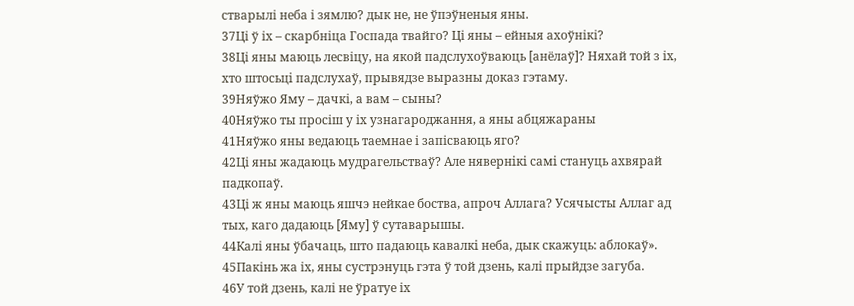стварылі неба і зямлю? дык не, не ўпэўненыя яны.
37Ці ў іх – скарбніца Госпада твайго? Ці яны – ейныя ахоўнікі?
38Ці яны маюць лесвіцу, на якой падслухоўваюць [анёлаў]? Няхай той з іх, хто штосьцi падслухаў, прывядзе выразны доказ гэтаму.
39Няўжо Яму – дачкі, а вам – сыны?
40Няўжо ты просіш у іх узнагароджання, а яны абцяжараны
41Няўжо яны ведаюць таемнае і запісваюць яго?
42Ці яны жадаюць мудрагельстваў? Але нявернiкi самi стануць ахвярай падкопаў.
43Ці ж яны маюць яшчэ нейкае боства, апроч Аллага? Усячысты Аллаг ад тых, каго дадаюць [Яму] ў сутаварышы.
44Калі яны ўбачаць, што падаюць кавалкi неба, дык скажуць: аблокаў».
45Пакінь жа іх, яны сустрэнуць гэта ў той дзень, калі прыйдзе загуба.
46У той дзень, калі не ўратуе іх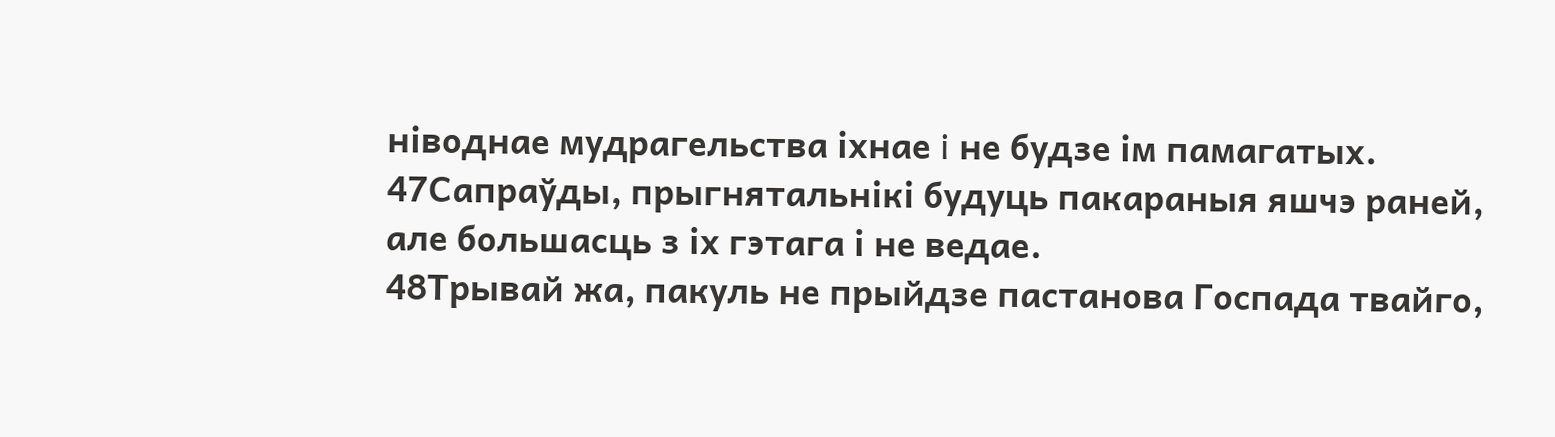ніводнае мудрагельства іхнае i не будзе iм памагатых.
47Сапраўды, прыгнятальнiкi будуць пакараныя яшчэ раней, але большасць з іх гэтага і не ведае.
48Трывай жа, пакуль не прыйдзе пастанова Госпада твайго,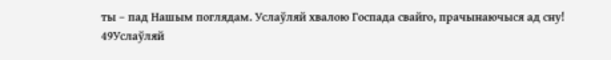ты – пад Нашым поглядам. Услаўляй хвалою Госпада свайго, прачынаючыся ад сну!
49Услаўляй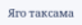Яго таксама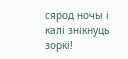сярод ночы і калі знікнуць зоркі!